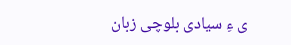ی ءِ سیادی بلوچی زبان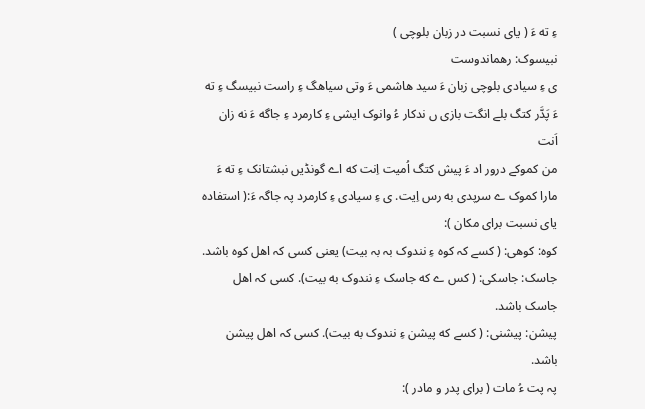ءِ ته ءَ ( یای نسبت در زبان بلوچی )
نبیسوک: رهماندوست
ی ءِ سیادی بلوچی زبان ءَ سید هاشمی ءَ وتی سیاهگ ءِ راست نبیسگ ءِ ته ءَ پَدَّر کتگ بلے انگت بازی ں ندکار ءُ وانوک ایشی ءِ کارمرد ءِ جاگه ءَ نه زان اَنت
من کموکے درور اد ءَ پیش کتگ اُمیت اِنت که اے گونڈیں نبشتانک ءِ ته ءَ مارا کموک ے سرپدی به رس اِیت. ی ءِ سیادی ءِ کارمرد پہ جاگہ ءَ:( استفاده یای نسبت برای مکان ):
کوہ: کوھی: ( کسے کہ کوہ ءِ نندوک بہ بہ بیت) یعنی کسی کہ اھل کوہ باشد.
جاسک: جاسکی: ( کس ے که جاسک ءِ نندوک به بیت). کسی کہ اھل جاسک باشد.
پیشن: پیشنی: ( کسے که پیشن ءِ نندوک به بیت). کسی کہ اھل پیشن باشد.
پہ پت ءُ مات ( برای پدر و مادر ):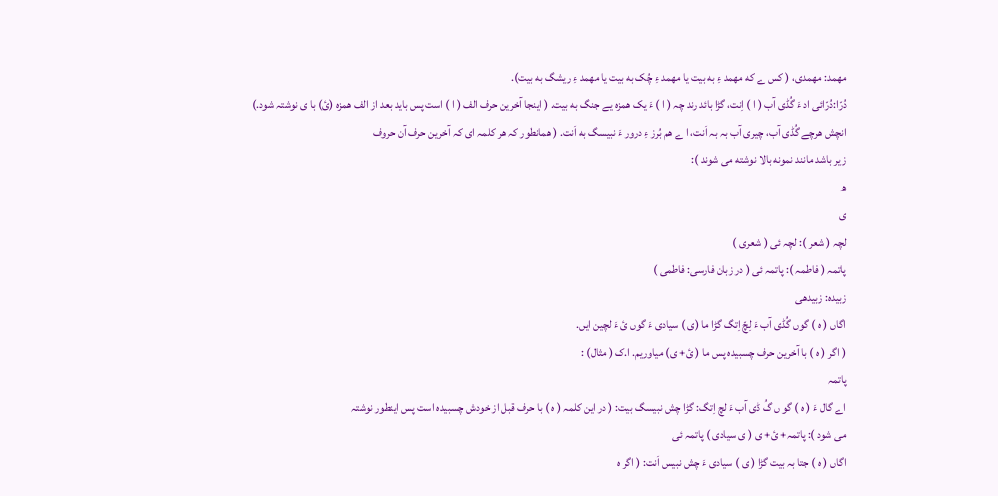مھمد: مھمدی، ( کس ے که مهمد ءِ به بیت یا مهمد ءِ چُک به بیت یا مهمد ءِ ریشگ به بیت).
دُرّا:دُرّائی اد ءَ گُڈی آب ( ا ) اِنت، گڑا بائد رند چہ ( ا ) ءَ یک ھمزہ یے جنگ به بیت. ( اینجا آخرین حرف الف ( ا ) است پس باید بعد از الف ھمزہ (ئ) با ی نوشتہ شود.)
انچش ھرچے گُڈی آب، چیری آب بہ بہ اَنت، ا ے هم بُرز ءِ درور ءَ نبیسگ به اَنت. ( ھمانطور کہ ھر کلمہ ای کہ آخرین حرف آن حروف
زیر باشد مانند نمونه بالا نوشته می شوند ):
ھ
ی
لچہ ( شعر ): لچہ ئی ( شعری )
پاتمہ ( فاطمہ ): پاتمہ ئی ( در زبان فارسی: فاطمی )
زبیدہ: زبیدھی
اگاں ( ہ ) گوں گُڈی آب ءَ لِچّ اِتگ گڑا ما (ی ) سیادی ءَ گوں ئ ءَ لچین ایں.
( اگر ( ہ ) با آخرین حرف چسبیدہ پس ما ( ئ+ ی) میاوریم. ا.ک ( مثال) :
پاتمہ
اے گال ءَ ( ہ ) گو ں گُ ڈی آب ءَ لچ اِتگ: گڑا چش نبیسگ بیت: ( در این کلمہ ( ہ ) با حرف قبل از خودش چسبیدہ است پس اینطور نوشتہ
می شود ): پاتمہ+ ئ+ ی ( ی سیادی ) پاتمہ ئی
اگاں ( ہ ) جتا بہ بیت گڑا ( ی ) سیادی ءَ چش نبیس اَنت: ( اگر ہ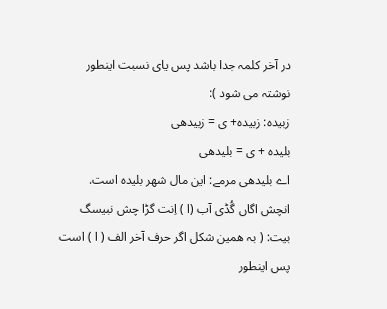در آخر کلمہ جدا باشد پس یای نسبت اینطور نوشتہ می شود ):
زبیدہ: زبیدہ+ ی = زبیدھی
بلیده + ی = بلیدھی
اے بلیدھی مرمے: این مال شھر بلیدہ است.
انچش اگاں گُڈی آب (ا ) اِنت گڑا چش نبیسگ بیت: ( بہ ھمین شکل اگر حرف آخر الف ( ا ) است پس اینطور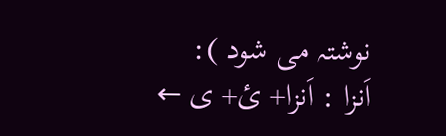نوشتہ می شود ):
اَنزا : اَنزا+ ئ+ ی ←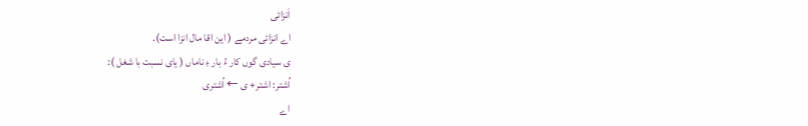اَنزائی
اے انزائی مردمے ( این اقا مال انزا است).
ی سیادی گوں کار ءُ بار ءِ ناماں ( یای نسبت با شغل ):
اُشتر: اشتر+ ی ← اُشتری
اے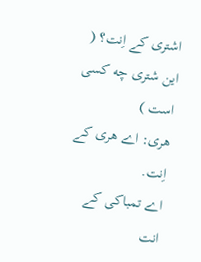اشتری کے اِنت؟ ( این شتری چه کسی است )
هری: اے ھری کے اِنت.
اے تمباکی کے انت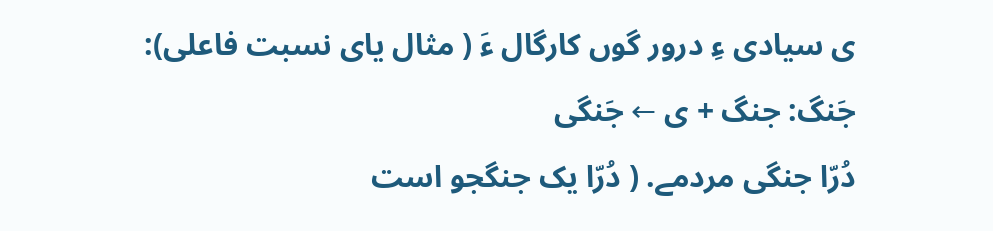ی سیادی ءِ درور گوں کارگال ءَ ( مثال یای نسبت فاعلی):
جَنگ: جنگ + ی ← جَنگی
دُرّا جنگی مردمے. ( دُرّا یک جنگجو است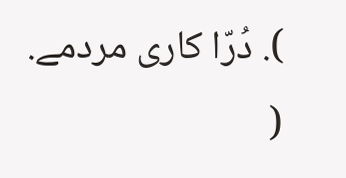). دُرّا کاری مردمے. (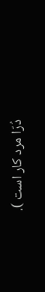دُرّا مرد کار است ).